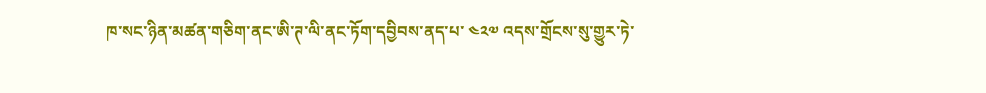ཁ་སང་ཉིན་མཚན་གཅིག་ནང་ཨི་ཊ་ལི་ནང་ཏོག་དབྱིབས་ནད་པ་ ༤༢༧ འདས་གྲོངས་སུ་གྱུར་ཏེ་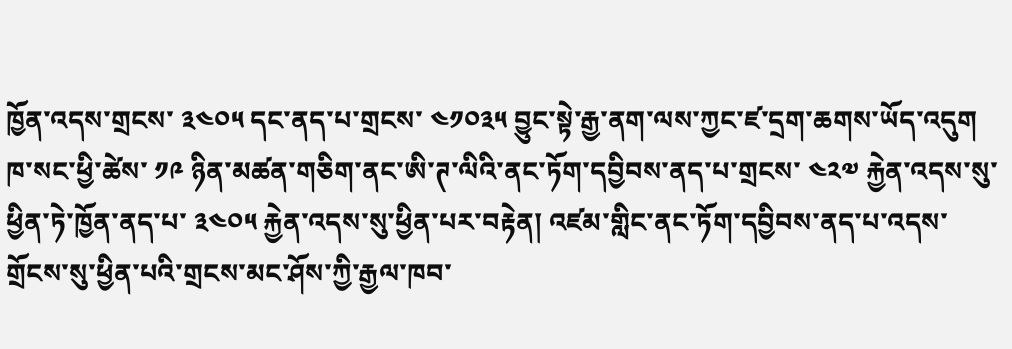ཁྱོན་འདས་གྲངས་ ༣༤༠༥ དང་ནད་པ་གྲངས་ ༤༡༠༣༥ བྱུང་སྟེ་རྒྱ་ནག་ལས་ཀྱང་ཛ་དྲག་ཆགས་ཡོད་འདུག
ཁ་སང་ཕྱི་ཚེས་ ༡༩ ཉིན་མཚན་གཅིག་ནང་ཨི་ཊ་ལིའི་ནང་ཏོག་དབྱིབས་ནད་པ་གྲངས་ ༤༢༧ རྐྱེན་འདས་སུ་ཕྱིན་ཏེ་ཁྱོན་ནད་པ་ ༣༤༠༥ རྐྱེན་འདས་སུ་ཕྱིན་པར་བརྟེན། འཛམ་གླིང་ནང་ཏོག་དབྱིབས་ནད་པ་འདས་གྲོངས་སུ་ཕྱིན་པའི་གྲངས་མང་ཤོས་ཀྱི་རྒྱལ་ཁབ་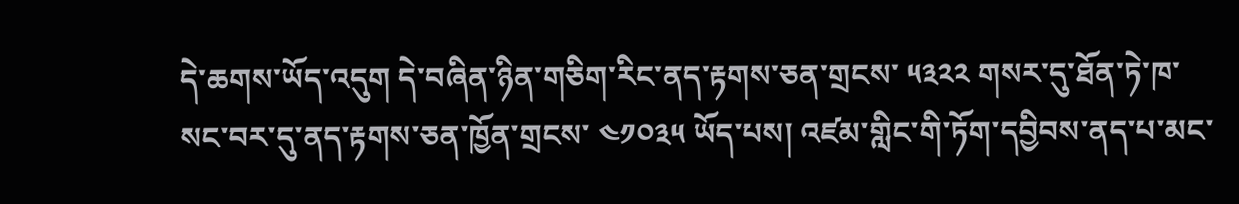དེ་ཆགས་ཡོད་འདུག དེ་བཞིན་ཉིན་གཅིག་རིང་ནད་རྟགས་ཅན་གྲངས་ ༥༣༢༢ གསར་དུ་ཐོན་ཏེ་ཁ་སང་བར་དུ་ནད་རྟགས་ཅན་ཁྱོན་གྲངས་ ༤༡༠༣༥ ཡོད་པས། འཛམ་གླིང་གི་ཏོག་དབྱིབས་ནད་པ་མང་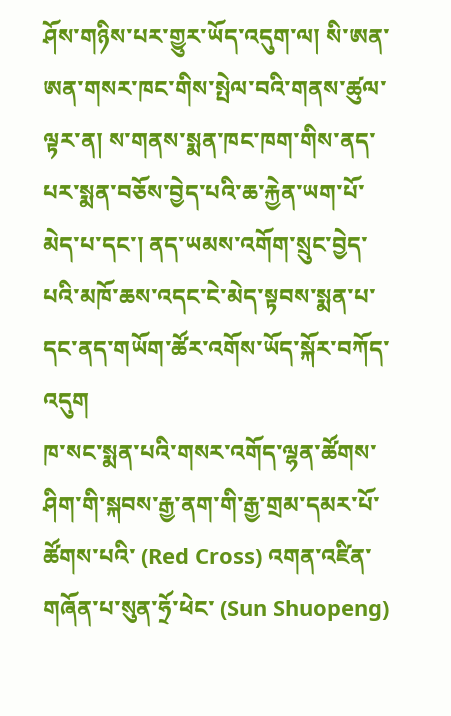ཤོས་གཉིས་པར་གྱུར་ཡོད་འདུག་ལ། སི་ཨན་ཨན་གསར་ཁང་གིས་སྤེལ་བའི་གནས་ཚུལ་ལྟར་ན། ས་གནས་སྨན་ཁང་ཁག་གིས་ནད་པར་སྨན་བཅོས་བྱེད་པའི་ཆ་རྐྱེན་ཡག་པོ་མེད་པ་དང་། ནད་ཡམས་འགོག་སྲུང་བྱེད་པའི་མཁོ་ཆས་འདང་ངེ་མེད་སྟབས་སྨན་པ་དང་ནད་གཡོག་ཚོར་འགོས་ཡོད་སྐོར་བཀོད་འདུག
ཁ་སང་སྨན་པའི་གསར་འགོད་ལྷན་ཚོགས་ཤིག་གི་སྐབས་རྒྱ་ནག་གི་རྒྱ་གྲམ་དམར་པོ་ཚོགས་པའི་ (Red Cross) འགན་འཛིན་གཞོན་པ་སུན་ཧྲོ་ཕེང་ (Sun Shuopeng)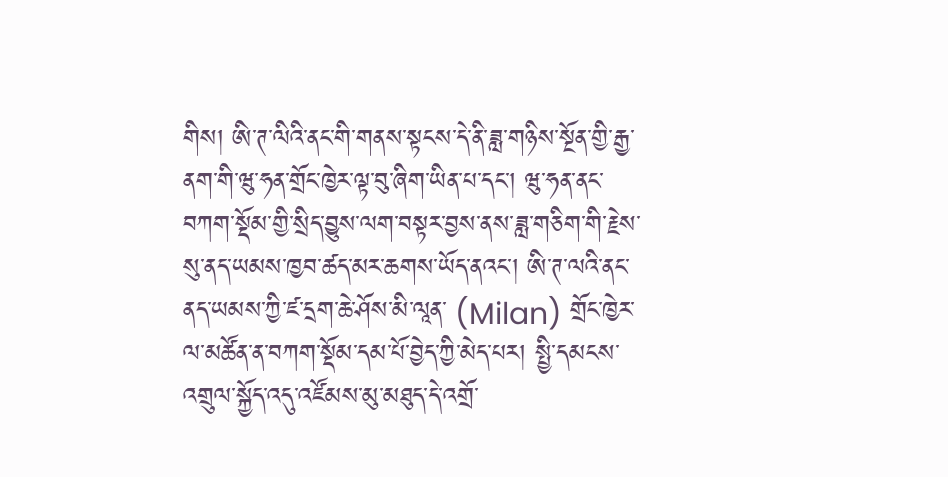གིས། ཨི་ཊ་ལིའི་ནང་གི་གནས་སྟངས་དེ་ནི་ཟླ་གཉིས་སྔོན་གྱི་རྒྱ་ནག་གི་ཝུ་ཧན་གྲོང་ཁྱེར་ལྟ་བུ་ཞིག་ཡིན་པ་དང་། ཝུ་ཧན་ནང་བཀག་སྡོམ་གྱི་སྲིད་བྱུས་ལག་བསྟར་བྱས་ནས་ཟླ་གཅིག་གི་རྗེས་སུ་ནད་ཡམས་ཁྱབ་ཚད་མར་ཆགས་ཡོད་ནའང་། ཨི་ཊ་ལའི་ནང་ནད་ཡམས་ཀྱི་ཛ་དྲག་ཆེ་ཤོས་མི་ལཱན་ (Milan) གྲོང་ཁྱེར་ལ་མཚོན་ན་བཀག་སྡོམ་དམ་པོ་བྱེད་ཀྱི་མེད་པར། སྤྱི་དམངས་འགྲུལ་སྐྱོད་འདུ་འཛོམས་མུ་མཐུད་དེ་འགྲོ་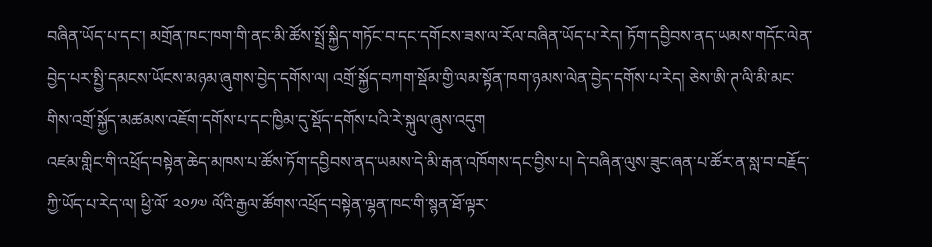བཞིན་ཡོད་པ་དང་། མགྲོན་ཁང་ཁག་གི་ནང་མི་ཚོས་སྤྲོ་སྐྱིད་གཏོང་བ་དང་དགོངས་ཟས་ལ་རོལ་བཞིན་ཡོད་པ་རེད། ཏོག་དབྱིབས་ནད་ཡམས་གདོང་ལེན་བྱེད་པར་སྤྱི་དམངས་ཡོངས་མཉམ་ཞུགས་བྱེད་དགོས་ལ། འགྲོ་སྐྱོད་བཀག་སྡོམ་གྱི་ལམ་སྟོན་ཁག་ཉམས་ལེན་བྱེད་དགོས་པ་རེད། ཅེས་ཨི་ཊ་ལི་མི་མང་གིས་འགྲོ་སྐྱོད་མཚམས་འཇོག་དགོས་པ་དང་ཁྱིམ་དུ་སྡོད་དགོས་པའི་རེ་སྐུལ་ཞུས་འདུག
འཛམ་གླིང་གི་འཕྲོད་བསྟེན་ཆེད་མཁས་པ་ཚོས་ཏོག་དབྱིབས་ནད་ཡམས་དེ་མི་རྒན་འཁོགས་དང་བྱིས་པ། དེ་བཞིན་ལུས་ཟུང་ཞན་པ་ཚོར་ན་སླ་བ་བརྗོད་ཀྱི་ཡོད་པ་རེད་ལ། ཕྱི་ལོ་ ༢༠༡༧ ལོའི་རྒྱལ་ཚོགས་འཕྲོད་བསྟེན་ལྷན་ཁང་གི་སྙན་ཐོ་ལྟར་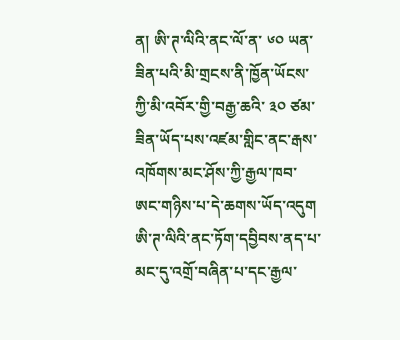ན། ཨི་ཊ་ལིའི་ནང་ལོ་ན་ ༦༠ ཡན་ཟིན་པའི་མི་གྲངས་ནི་ཁྱོན་ཡོངས་ཀྱི་མི་འབོར་གྱི་བརྒྱ་ཆའི་ ༣༠ ཙམ་ཟིན་ཡོད་པས་འཛམ་གླིང་ནང་རྒས་འཁོགས་མང་ཤོས་ཀྱི་རྒྱལ་ཁབ་ཨང་གཉིས་པ་དེ་ཆགས་ཡོད་འདུག
ཨི་ཊ་ལིའི་ནང་ཏོག་དབྱིབས་ནད་པ་མང་དུ་འགྲོ་བཞིན་པ་དང་རྒྱལ་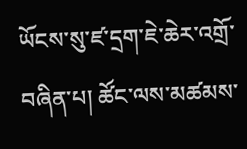ཡོངས་སུ་ཛ་དྲག་ཇེ་ཆེར་འགྲོ་བཞིན་པ། ཚོང་ལས་མཚམས་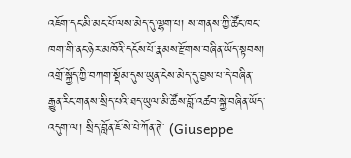འཇོག་དང་མི་མང་པོ་ལས་མེད་དུ་ལྷག་པ། ས་གནས་ཀྱི་ཚོང་ཁང་ཁག་གི་ནང་ཉེར་མཁོའི་དངོས་པོ་རྣམས་རྫོགས་བཞིན་ཡོད་སྟབས། འགྲོ་སྐྱོད་ཀྱི་བཀག་སྡོམ་དུས་ཡུན་ངེས་མེད་དུ་བྱས་པ་དེ་བཞིན་རྒྱུན་རིང་གནས་སྲིད་པའི་ཐད་ཡུལ་མི་ཚོས་བློ་འཚབ་སྐྱེ་བཞིན་ཡོད་འདུག་ལ། སྲིད་བློན་ཇོ་སེ་པེ་ཀོན་ཊེ་ (Giuseppe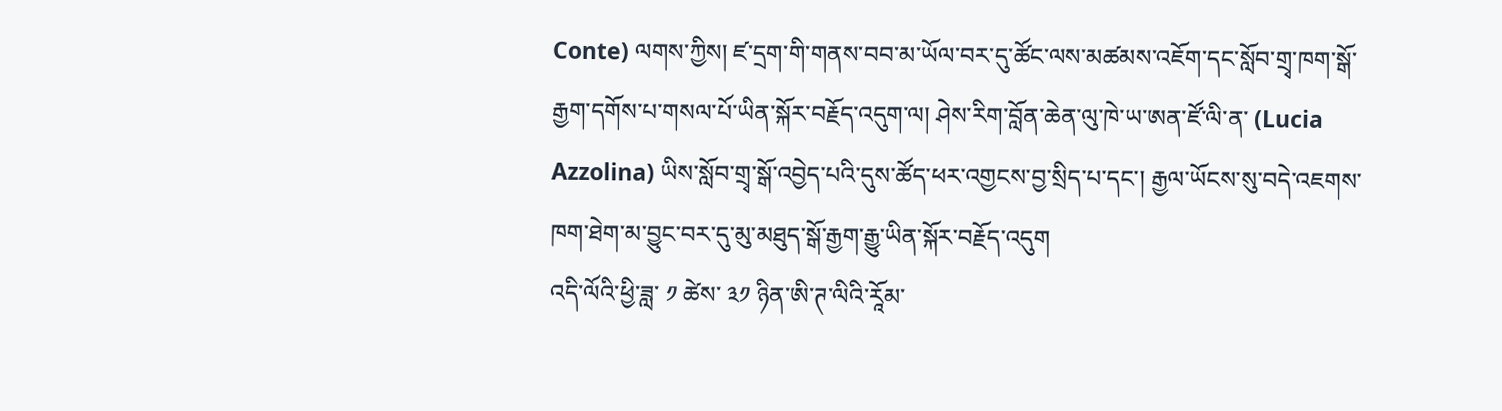Conte) ལགས་ཀྱིས། ཛ་དྲག་གི་གནས་བབ་མ་ཡོལ་བར་དུ་ཚོང་ལས་མཚམས་འཇོག་དང་སློབ་གྲྭ་ཁག་སྒོ་རྒྱག་དགོས་པ་གསལ་པོ་ཡིན་སྐོར་བརྗོད་འདུག་ལ། ཤེས་རིག་བློན་ཆེན་ལུ་ཁེ་ཡ་ཨན་ཛོ་ལི་ན་ (Lucia Azzolina) ཡིས་སློབ་གྲྭ་སྒོ་འབྱེད་པའི་དུས་ཚོད་ཕར་འགྱངས་བྱ་སྲིད་པ་དང་། རྒྱལ་ཡོངས་སུ་བདེ་འཇགས་ཁག་ཐེག་མ་བྱུང་བར་དུ་མུ་མཐུད་སྒོ་རྒྱག་རྒྱུ་ཡིན་སྐོར་བརྗོད་འདུག
འདི་ལོའི་ཕྱི་ཟླ་ ༡ ཚེས་ ༣༡ ཉིན་ཨི་ཊ་ལིའི་རཱོམ་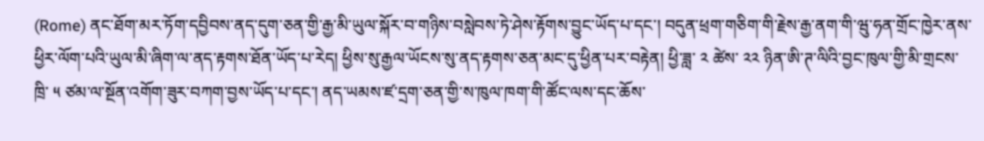(Rome) ནང་ཐོག་མར་ཏོག་དབྱིབས་ནད་དུག་ཅན་གྱི་རྒྱ་མི་ཡུལ་སྐོར་བ་གཉིས་བསླེབས་ཏེ་ཤེས་རྟོགས་བྱུང་ཡོད་པ་དང་། བདུན་ཕྲག་གཅིག་གི་རྗེས་རྒྱ་ནག་གི་ཝུ་ཧན་གྲོང་ཁྱེར་ནས་ཕྱིར་ལོག་པའི་ཡུལ་མི་ཞིག་ལ་ནད་རྟགས་ཐོན་ཡོད་པ་རེད། ཕྱིས་སུ་རྒྱལ་ཡོངས་སུ་ནད་རྟགས་ཅན་མང་དུ་ཕྱིན་པར་བརྟེན། ཕྱི་ཟླ་ ༢ ཚེས་ ༢༢ ཉིན་ཨི་ཊ་ལིའི་བྱང་ཁུལ་གྱི་མི་གྲངས་ཁྲི་ ༥ ཙམ་ལ་སྔོན་འགོག་ཟུར་བཀག་བྱས་ཡོད་པ་དང་། ནད་ཡམས་ཛ་དྲག་ཅན་གྱི་ས་ཁུལ་ཁག་གི་ཚོང་ལས་དང་ཆོས་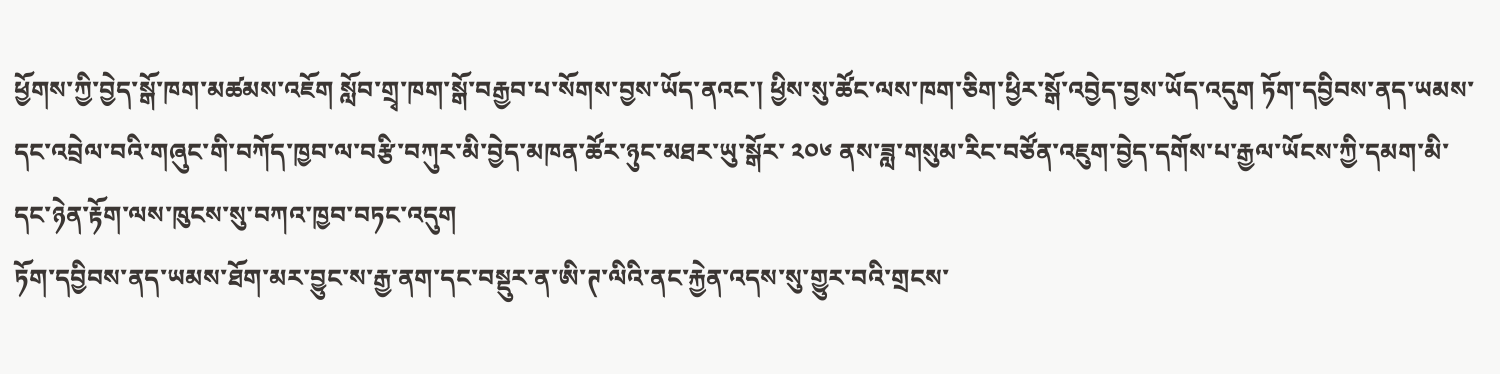ཕྱོགས་ཀྱི་བྱེད་སྒོ་ཁག་མཚམས་འཇོག སློབ་གྲྭ་ཁག་སྒོ་བརྒྱབ་པ་སོགས་བྱས་ཡོད་ནའང་། ཕྱིས་སུ་ཚོང་ལས་ཁག་ཅིག་ཕྱིར་སྒོ་འབྱེད་བྱས་ཡོད་འདུག ཏོག་དབྱིབས་ནད་ཡམས་དང་འབྲེལ་བའི་གཞུང་གི་བཀོད་ཁྱབ་ལ་བརྩི་བཀུར་མི་བྱེད་མཁན་ཚོར་ཉུང་མཐར་ཡུ་སྒོར་ ༢༠༦ ནས་ཟླ་གསུམ་རིང་བཙོན་འཇུག་བྱེད་དགོས་པ་རྒྱལ་ཡོངས་ཀྱི་དམག་མི་དང་ཉེན་རྟོག་ལས་ཁུངས་སུ་བཀའ་ཁྱབ་བཏང་འདུག
ཏོག་དབྱིབས་ནད་ཡམས་ཐོག་མར་བྱུང་ས་རྒྱ་ནག་དང་བསྡུར་ན་ཨི་ཊ་ལིའི་ནང་རྐྱེན་འདས་སུ་གྱུར་བའི་གྲངས་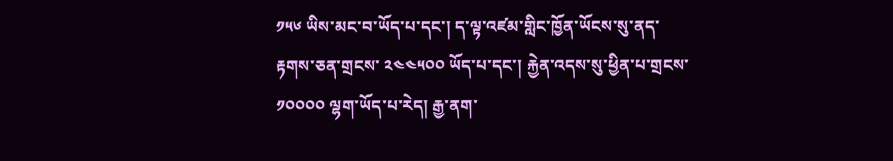༡༥༦ ཡིས་མང་བ་ཡོད་པ་དང་། ད་ལྟ་འཛམ་གླིང་ཁྱོན་ཡོངས་སུ་ནད་རྟགས་ཅན་གྲངས་ ༢༤༤༥༠༠ ཡོད་པ་དང་། རྐྱེན་འདས་སུ་ཕྱིན་པ་གྲངས་ ༡༠༠༠༠ ལྷག་ཡོད་པ་རེད། རྒྱ་ནག་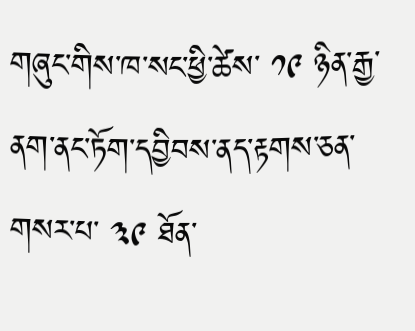གཞུང་གིས་ཁ་སང་ཕྱི་ཚེས་ ༡༩ ཉིན་རྒྱ་ནག་ནང་ཏོག་དབྱིབས་ནད་རྟགས་ཅན་གསར་པ་ ༣༩ ཐོན་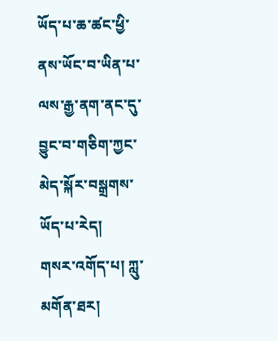ཡོད་པ་ཆ་ཚང་ཕྱི་ནས་ཡོང་བ་ཡིན་པ་ལས་རྒྱ་ནག་ནང་དུ་བྱུང་བ་གཅིག་ཀྱང་མེད་སྐོར་བསྒྲགས་ཡོད་པ་རེད།
གསར་འགོད་པ། ཀླུ་མགོན་ཐར།